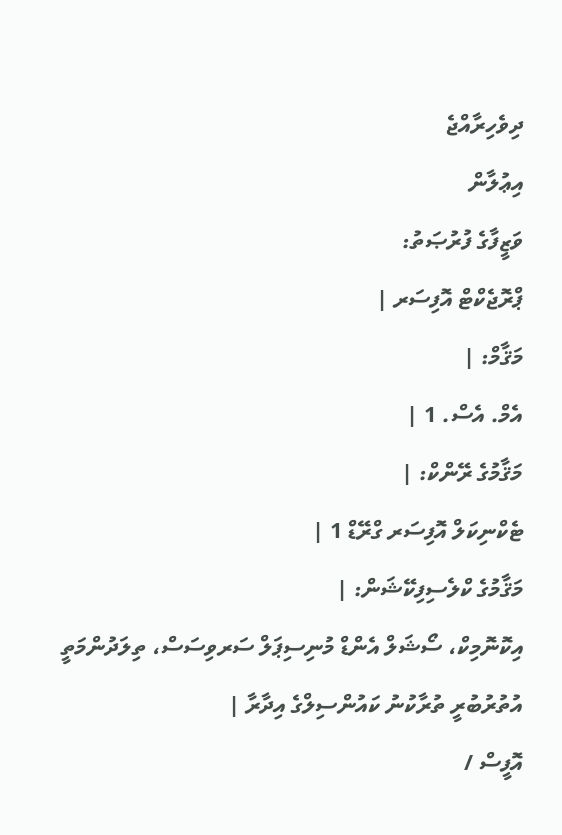ދިވެހިރާއްޖެ
އިޢުލާން
ވަޒީފާގެ ފުރުޞަތު:
ޕްރޮޖެކްޓް އޮފިސަރ |
މަޤާމް: |
އެމް. އެސް. 1 |
މަޤާމުގެ ރޭންކް: |
ޓެކްނިކަލް އޮފިސަރ ގްރޭޑް 1 |
މަޤާމުގެ ކްލެސިފިކޭޝަން: |
އިކޮނޮމިކް، ސޯޝަލް އެންޑް މުނިސިޕަލް ސަރވިސަސް، ތިލަދުންމަތީ އުތުރުބުރީ ތުރާކުނު ކައުންސިލްގެ އިދާރާ |
އޮފީސް /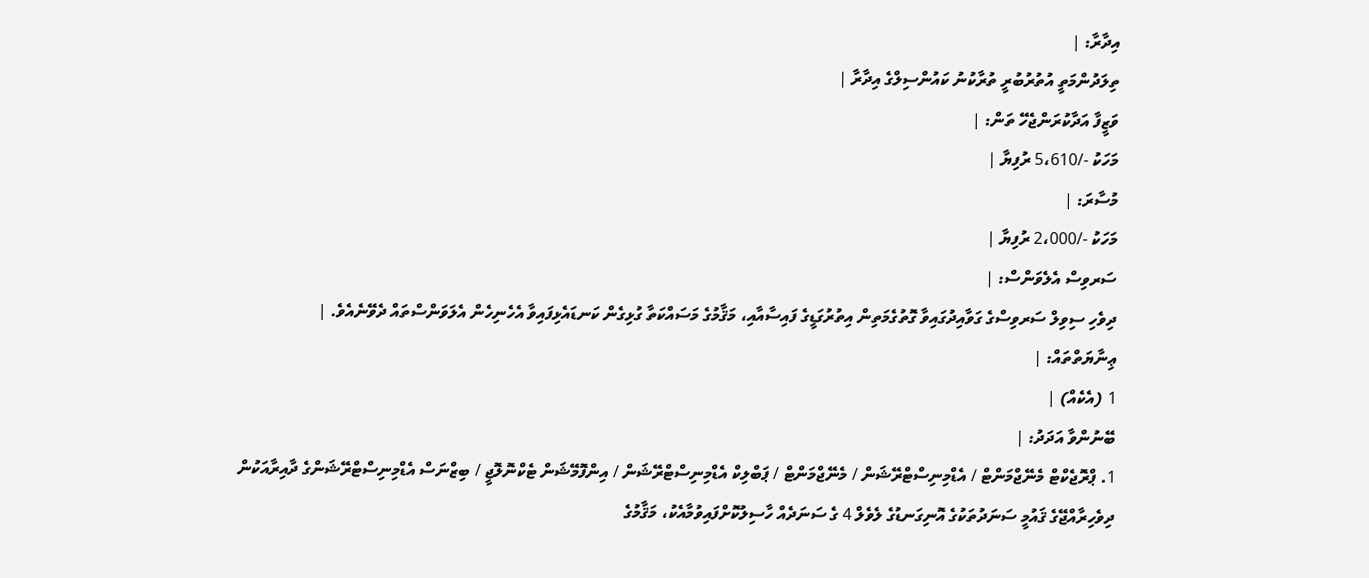އިދާރާ: |
ތިލަދުންމަތީ އުތުރުބުރީ ތުރާކުނު ކައުންސިލްގެ އިދާރާ |
ވަޒީފާ އަދާކުރަންޖެހޭ ތަން: |
މަހަކު -/5،610 ރުފިޔާ |
މުސާރަ: |
މަހަކު -/2،000 ރުފިޔާ |
ސަރވިސް އެލެވަންސް: |
ދިވެހި ސިވިލް ސަރވިސްގެ ގަވާއިދުގައިވާ ގޮތުގެމަތިން އިތުރުގަޑީގެ ފައިސާއާއި، މަޤާމުގެ މަސައްކަތާ ގުޅިގެން ކަނޑައެޅިފައިވާ އެހެނިހެން އެލަވަންސްތައް ދެވޭނެއެވެ. |
ޢިނާޔަތްތައް: |
1 (އެކެއް) |
ބޭނުންވާ އަދަދު: |
1. ޕްރޮޖެކްޓް މެނޭޖްމަންޓް / އެޑްމިނިސްޓްރޭޝަން / މެނޭޖްމަންޓް / ޕަބްލިކް އެޑްމިނިސްޓްރޭޝަން / އިންފޮމޭޝަން ޓެކްނޮލޮޖީ / ބިޒްނަސް އެޑްމިނިސްޓްރޭޝަންގެ ދާއިރާއަކުން ދިވެހިރާއްޖޭގެ ޤައުމީ ސަނަދުތަކުގެ އޮނިގަނޑުގެ ލެވެލް 4 ގެ ސަނަދެއް ހާސިލުކޮށްފައިވުމާއެކު، މަޤާމުގެ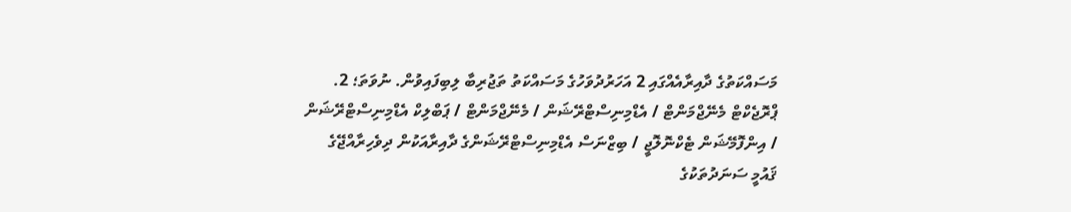މަސައްކަތުގެ ދާއިރާއެއްގައި 2 އަހަރުދުވަހުގެ މަސައްކަތު ތަޖުރިބާ ލިބިފައިވުން. ނުވަތަ؛ 2. ޕްރޮޖެކްޓް މެނޭޖްމަންޓް / އެޑްމިނިސްޓްރޭޝަން / މެނޭޖްމަންޓް / ޕަބްލިކް އެޑްމިނިސްޓްރޭޝަން / އިންފޮމޭޝަން ޓެކްނޮލޮޖީ / ބިޒްނަސް އެޑްމިނިސްޓްރޭޝަންގެ ދާއިރާއަކުން ދިވެހިރާއްޖޭގެ ޤައުމީ ސަނަދުތަކުގެ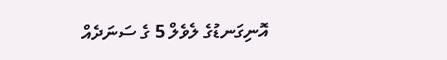އޮނިގަނޑުގެ ލެވެލް 5 ގެ ސަނަދެއް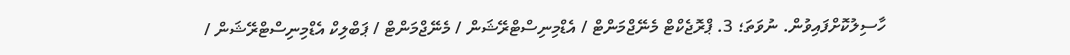ހާސިލުކޮށްފައިވުން. ނުވަތަ؛ 3. ޕްރޮޖެކްޓް މެނޭޖްމަންޓް / އެޑްމިނިސްޓްރޭޝަން / މެނޭޖްމަންޓް / ޕަބްލިކް އެޑްމިނިސްޓްރޭޝަން /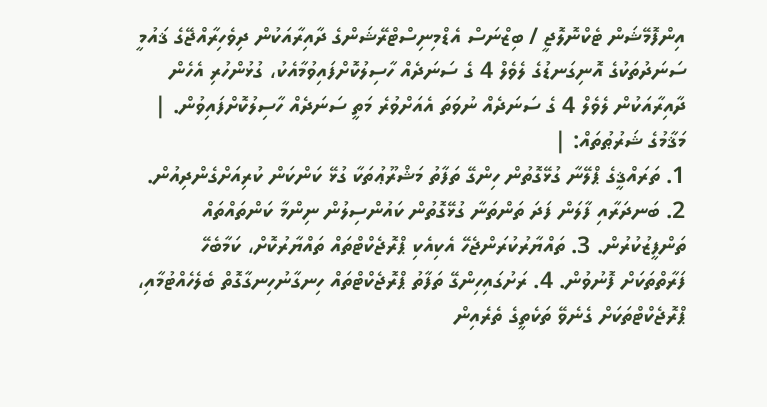އިންފޮމޭޝަން ޓެކްނޮލޮޖީ / ބިޒްނަސް އެޑްމިނިސްޓްރޭޝަންގެ ދާއިރާއަކުން ދިވެހިރާއްޖޭގެ ޤައުމީ ސަނަދުތަކުގެ އޮނިގަނޑުގެ ލެވެލް 4 ގެ ސަނަދެއް ހާސިލުކޮށްފައިވުމާއެކު، ގުޅުންހުރި އެހެން ދާއިރާއަކުން ލެވެލް 4 ގެ ސަނަދެއް ނުވަތަ އެއަށްވުރެ މަތީ ސަނަދެއް ހާސިލުކޮށްފައިވުން. |
މަޤާމުގެ ޝަރުޠުތައް: |
1. ތަރައްޤީގެ ޕްލޭނާ ގުޅޭގޮތުން ހިންގޭ ތަފާތު މަޝްރޫޢުތަކާ ގުޅޭ ކަންކަން ކުރިއަށްގެންދިއުން. 2. ބަނދަރާއި ފާލަން ފަދަ ތަންތަނާ ގުޅޭގޮތުން ކައުންސިލުން ނިންމާ ކަންތައްތައް ތަންފީޒުކުރުން. 3. ތައްޔާރުކުރަންޖެހޭ އެކިއެކި ޕްރޮޖެކްޓްތައް ތައްޔާރުކޮށް، ކަމާބެހޭ ފަރާތްތަކަށް ފޮނުވުން. 4. ރަށުގައިހިންގޭ ތަފާތު ޕްރޮޖެކްޓްތައް ހިނގާނުހިނގާގޮތް ބެލެހެއްޓުމާއި، ޕްރޮޖެކްޓްތަކަށް ގެނެވޭ ތަކެތީގެ ތެރެއިން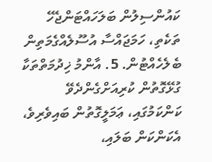ކައުންސިލުން ބަލަހައްޓަންޖެހޭ ތަކެތި، ހަމަޖައްސާ އުސޫލެއްގެމަތިން ބެލެހެއްޓުން. 5. އާންމު ޚިދުމަތްތަކާ ގުޅޭގޮތުން ކުރިއަށްގެންދެވޭ ކަންކަމުގައި، ޢަމަލީގޮތުން ބައިވެރިވެ، އެކަންކަން ބަލައި،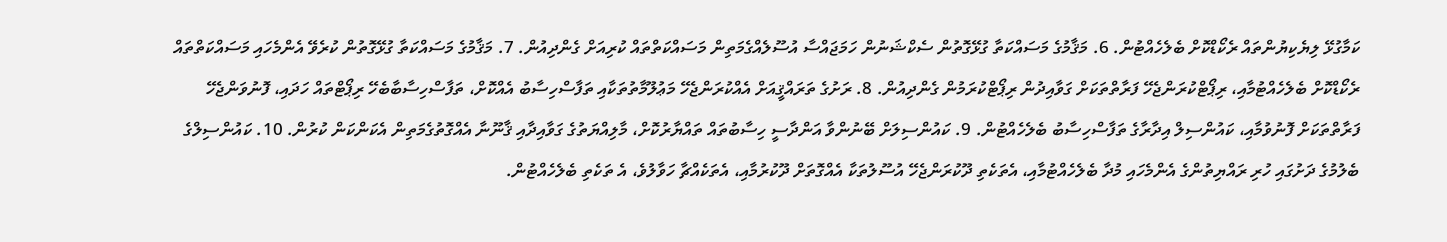ކަމާގުޅޭ ލިޔެކިޔުންތައް ރެކޯޑްކޮށް ބެލެހެއްޓުން. 6. މަޤާމުގެ މަސައްކަތާ ގުޅޭގޮތުން ސެކްޝަނުން ހަމަޖައްސާ އުސޫލެއްގެމަތިން މަސައްކަތްތައް ކުރިއަށް ގެންދިއުން. 7. މަޤާމުގެ މަސައްކަތާ ގުޅޭގޮތުން ކުރެވޭ އެންމެހައި މަސައްކަތްތައް ރެކޯޑްކޮށް ބެލެހެއްޓުމާއި، ރިޕޯޓްކުރަންޖެހޭ ފަރާތްތަކަށް ގަވާއިދުން ރިޕޯޓްކުރަމުން ގެންދިއުން. 8. ރަށުގެ ތަރައްޤީއަށް އެއްކުރަންޖެހޭ މަޢުލޫމާތުތަކާއި ތަފާސްހިސާބު އެއްކޮށް، ތަފާސްހިސާބާބެހޭ ރިޕޯޓްތައް ހަދައި، ފޮނުވަންޖެހޭ ފަރާތްތަކަށް ފޮނުވުމާއި، ކައުންސިލް އިދާރާގެ ތަފާސްހިސާބު ބެލެހެއްޓުން. 9. ކައުންސިލަށް ބޭނުންވާ އަންދާސީ ހިސާބުތައް ތައްޔާރުކޮށް، މާލިއްޔަތުގެ ގަވާއިދާއި ޤާނޫނާ އެއްގޮތުގެމަތިން އެކަންކަން ކުރުން. 10. ކައުންސިލްގެ ބެލުމުގެ ދަށުގައި ހުރި ރައްޔިތުންގެ އެންމެހައި މުދާ ބެލެހެއްޓުމާއި، އެތަކެތި ދޫކުރަންޖެހޭ އުސޫލުތަކާ އެއްގޮތަށް ދޫކުރުމާއި، އެތަކެއްޗާ ހަވާލުވެ، އެ ތަކެތި ބެލެހެއްޓުން.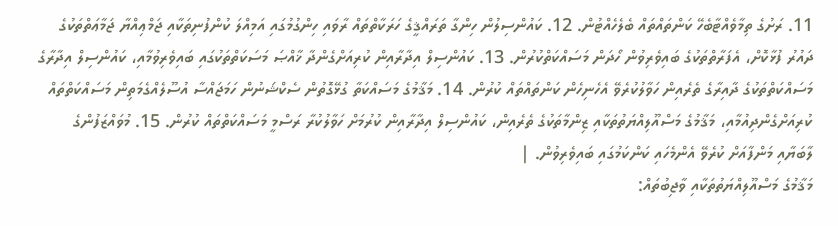11. ރަށުގެ ތިމާވެއްޓާބެހޭ ކަންތައްތައް ބެލެހެއްޓުން. 12. ކައުންސިލުން ހިންގާ ތަރައްޤީގެ ހަރަކާތްތައް ރާވައި ހިންގުމުގައި އަމިއްލަ ކުންފުނިތަކާއި ޖަމްޢިއްޔާ ޖަމާޢަތްތަކުގެ ދައުރު ފުޅާކޮށް، އެފަރާތްތަކުގެ ބައިވެރިވުން ހޯދަން މަސައްކަތްކުރުން. 13. ކައުންސިލް އިދާރާއިން ކުރިއަށްގެންދާ ޚާއްޞަ މަސަކަތްތަކުގައި ބައިވެރިވުމާއި، ކައުންސިލް އިދާރާގެ މަސައްކަތްތަކުގެ ދާއިރާގެ ތެރެއިން ހަވާލުކުރެވޭ އެހެނިހެން ކަންތައްތައް ކުރުން. 14. މަޤާމުގެ މަސައްކަތާ ގުޅޭގޮތުން ސެކްޝަނުން ހަމަޖައްސާ އުސޫލެއްގެމަތިން މަސައްކަތްތައް ކުރިއަށްގެންދިއުމާއި، މަޤާމުގެ މަސްއޫލިއްޔަތުތަކާއި ޒިންމާތަކުގެ ތެރެއިން، ކައުންސިލް އިދާރާއިން ކުރުމަށް ހަވާލުކުރާ ރަސްމީ މަސައްކަތްތައް ކުރުން. 15. މުވައްޒަފުންގެ ލާބަޔާއި މަންފާއަށް ކުރެވޭ އެންމެހައި ކަންކަމުގައި ބައިވެރިވުން. |
މަޤާމުގެ މަސްއޫލިއްޔަތުތަކާއި ވާޖިބުތައް: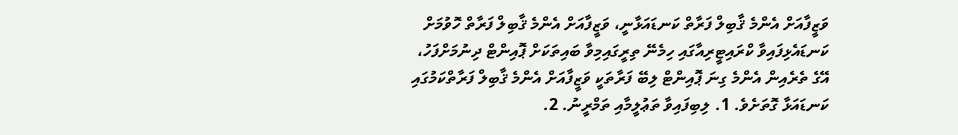ވަޒީފާއަށް އެންމެ ޤާބިލް ފަރާތް ކަނޑައަޅާނީ، ވަޒީފާއަށް އެންމެ ޤާބިލް ފަރާތް ހޮވުމަށް ކަނޑައެޅިފައިވާ ކްރައިޓީރިއާގައި ހިމެނޭ ތިރީގައިމިވާ ބައިތަކަށް ޕޮއިންޓް ދިނުމަށްފަހު، އޭގެ ތެރެއިން އެންމެ ގިނަ ޕޮއިންޓް ލިބޭ ފަރާތަކީ ވަޒީފާއަށް އެންމެ ޤާބިލް ފަރާތްކަމުގައި ކަނޑައަޅާ ގޮތަށެވެ. 1. ލިބިފައިވާ ތަޢުލީމާއި ތަމްރީނު. 2.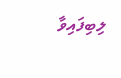ލިބިފައިވާ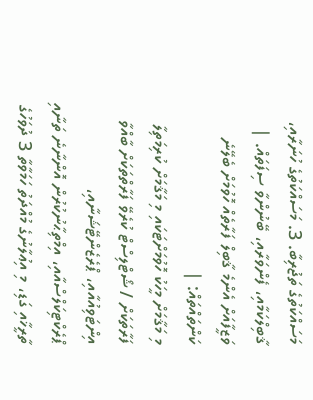މަސައްކަތުގެ ތަޖުރިބާ. 3. މަސައްކަތުގެ ހުނަރާއި، ޤާބިލްކަމާއި، ފެންވަރާއި، ބޭނުންވާ ސިފަތައް. |
ވަޒީފާއަށް އެންމެ ޤާބިލް ފަރާތެއް ހޮވުމަށް ބެލޭނެ ކަންތައްތައް: |
މި މަޤާމަށް މީހަކު ހޮވުމަށްޓަކައި މި މަޤާމަށް ކުރިމަތިލާ ފަރާތަކަށް / ޝޯޓްލިސްޓް ކުރެވޭ ފަރާތްތަކަށް ބާއްވާ އިންޓަވިއުއާއި، ޕްރެޒެންޓޭޝަނާއި، ޕްރެކްޓިކަލްސްއާއި، އިމްތިޙާނުކުރުން އޮންނާނެ ތަނާއި ތާރީޚާއި ގަޑި، މި އިޢުލާނުގެ މުއްދަތު ހަމަވާތާ 3 ދުވަހުގެ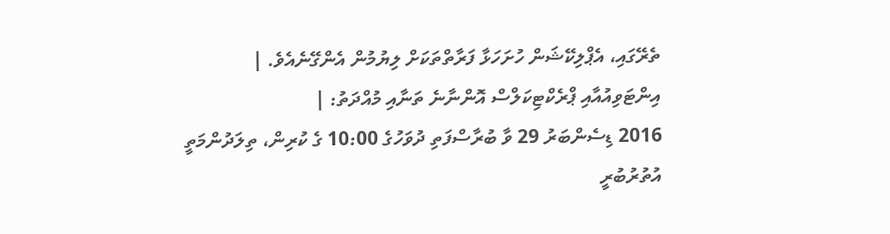ތެރޭގައި، އެޕްލިކޭޝަން ހުށަހަޅާ ފަރާތްތަކަށް ލިޔުމުން އެންގޭނެއެވެ. |
އިންޓަވިއުއާއި ޕްރެކްޓިކަލްސް އޮންނާނެ ތަނާއި މުއްދަތު: |
2016 ޑިސެންބަރު 29 ވާ ބުރާސްފަތި ދުވަހުގެ 10:00 ގެ ކުރިން، ތިލަދުންމަތީ އުތުރުބުރީ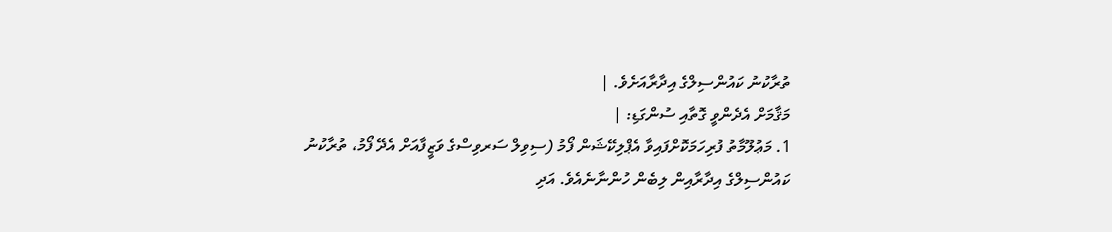ތުރާކުނު ކައުންސިލްގެ އިދާރާއަށެވެ. |
މަޤާމަށް އެދެންވީ ގޮތާއި ސުންގަޑި: |
1. މަޢުލޫމާތު ފުރިހަމަކޮށްފައިވާ އެޕްލިކޭޝަން ފޯމު (ސިވިލް ސަރވިސްގެ ވަޒީފާއަށް އެދޭ ފޯމު، ތުރާކުނު ކައުންސިލްގެ އިދާރާއިން ލިބެން ހުންނާނެއެވެ. އަދި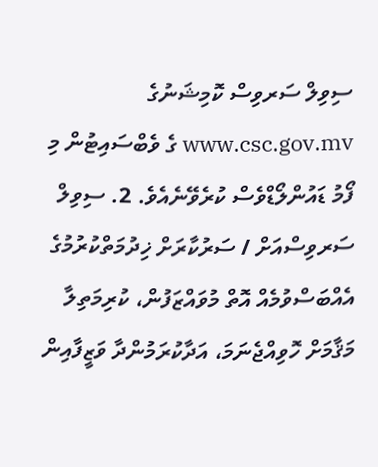ސިވިލް ސަރވިސް ކޮމިޝަނުގެ www.csc.gov.mv ގެ ވެބްސައިޓުން މި ފޯމު ޑައުންލޯޑްވެސް ކުރެވޭނެއެވެ. 2. ސިވިލް ސަރވިސްއަށް / ސަރުކާރަށް ޚިދުމަތްކުރުމުގެ އެއްބަސްވުމެއް އޮތް މުވައްޒަފުން، ކުރިމަތިލާ މަޤާމަށް ހޮވިއްޖެނަމަ، އަދާކުރަމުންދާ ވަޒީފާއިން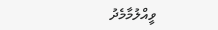ވީއްލުމާމެދު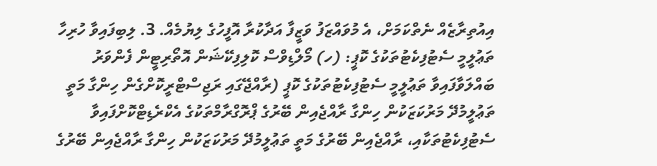އިއުތިރާޒެއް ނެތްކަމަށް، އެ މުވައްޒަފު ވަޒީފާ އަދާކުރާ އޮފީހުގެ ލިޔުމެއް. 3. ލިބިފައިވާ ހުރިހާ ތަޢުލީމީ ސެޓުފިކެޓުތަކުގެ ކޮޕީ: (ހ) މޯލްޑިވްސް ކޮލިފިކޭޝަން އޮތޯރިޓީން ފެންވަރު ބައްލަވާފައިވާ ތަޢުލީމީ ސެޓުފިކެޓުތަކުގެ ކޮޕީ (ރާއްޖޭގައި ރަޖިސްޓްރީކޮށްގެން ހިންގާ މަތީ ތަޢުލީމުދޭ މަރުކަޒަކުން ހިންގާ ރާއްޖެއިން ބޭރުގެ ޕްރޮގްރާމްތަކުގެ އެކްރެޑިޓްކޮށްފައިވާ ސެޓުފިކެޓުތަކާއި، ރާއްޖެއިން ބޭރުގެ މަތީ ތަޢުލީމުދޭ މަރުކަޒަކުން ހިންގާ ރާއްޖެއިން ބޭރުގެ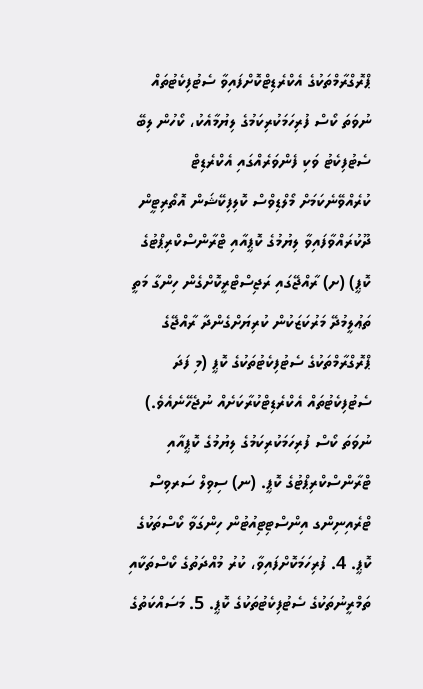ޕްރޮގްރާމްތަކުގެ އެކްރެޑިޓްކޮށްފައިވާ ސެޓުފިކެޓުތައް ނުވަތަ ކޯސް ފުރިހަމަކުރިކަމުގެ ލިޔުމާއެކު، ކޯހުން ލިބޭ ސެޓުފިކެޓު ވަކި ފެންވަރެއްގައި އެކްރެޑިޓް ކުރެއްވޭނެކަމަށް މޯލްޑިވްސް ކޮލިފިކޭޝަން އޮތޯރިޓީން ދޫކުރައްވާފައިވާ ލިޔުމުގެ ކޮޕީއާއި ޓްރާންސްކްރިޕްޓުގެ ކޮޕީ) (ށ) ރާއްޖޭގައި ރަޖިސްޓްރީކޮށްގެން ހިންގާ މަތީ ތަޢުލީމުދޭ މަރުކަޒަކުން ކުރިޔަށްގެންދާ ރާއްޖޭގެ ޕްރޮގްރާމްތަކުގެ ސެޓުފިކެޓުތަކުގެ ކޮޕީ (މި ފަދަ ސެޓުފިކެޓުތައް އެކްރެޑިޓްކުރާކަށެއް ނުޖެހޭނެއެވެ.) ނުވަތަ ކޯސް ފުރިހަމަކުރިކަމުގެ ލިޔުމުގެ ކޮޕީއާއި ޓްރާންސްކްރިޕްޓުގެ ކޮޕީ. (ނ) ސިވިލް ސަރވިސް ޓްރެއިނިންގ އިންސްޓިޓިއުޓުން ހިންގަވާ ކޯސްތަކުގެ ކޮޕީ. 4. ފުރިހަމަކޮށްފައިވާ، ކުރު މުއްދަތުގެ ކޯސްތަކާއި ތަމްރީނުތަކުގެ ސެޓުފިކެޓުތަކުގެ ކޮޕީ. 5. މަސައްކަތުގެ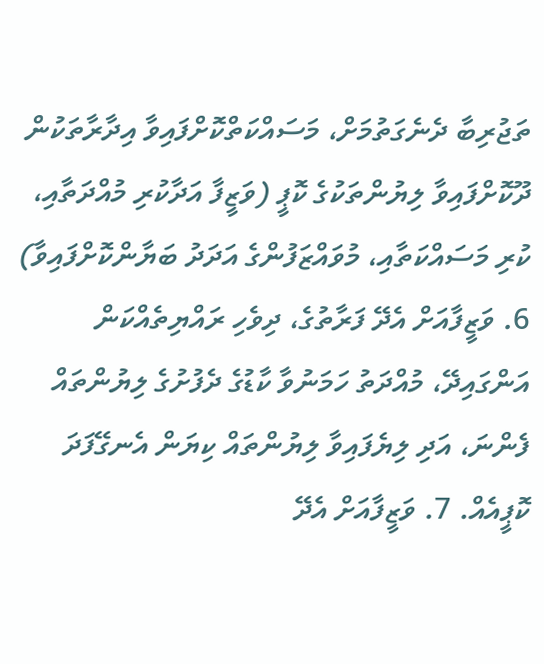ތަޖުރިބާ ދެނެގަތުމަށް، މަސައްކަތްކޮށްފައިވާ އިދާރާތަކުން ދޫކޮށްފައިވާ ލިޔުންތަކުގެ ކޮޕީ (ވަޒީފާ އަދާކުރި މުއްދަތާއި، ކުރި މަސައްކަތާއި، މުވައްޒަފުންގެ އަދަދު ބަޔާންކޮށްފައިވާ) 6. ވަޒީފާއަށް އެދޭ ފަރާތުގެ، ދިވެހި ރައްޔިތެއްކަން އަންގައިދޭ، މުއްދަތު ހަމަނުވާ ކާޑުގެ ދެފުށުގެ ލިޔުންތައް ފެންނަ، އަދި ލިޔެފައިވާ ލިޔުންތައް ކިޔަން އެނގޭފަދަ ކޮޕީއެއް. 7. ވަޒީފާއަށް އެދޭ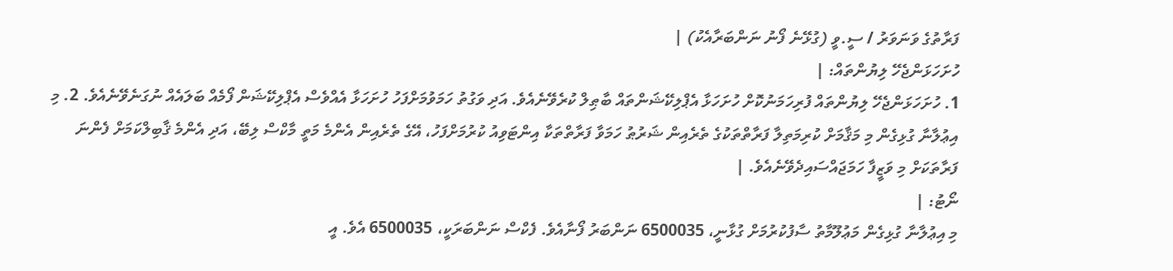ފަރާތުގެ ވަނަވަރު / ސީ.ވީ (ގުޅޭނެ ފޯނު ނަންބަރާއެކު) |
ހުށަހަޅަންޖެހޭ ލިޔުންތައް: |
1. ހުށަހަޅަންޖެހޭ ލިޔުންތައް ފުރިހަމަނުކޮށް ހުށަހަޅާ އެޕްލިކޭޝަންތައް ބާޠިލް ކުރެވޭނެއެވެ. އަދި ވަގުތު ހަމަވުމަށްފަހު ހުށަހަޅާ އެއްވެސް އެޕްލިކޭޝަން ފޯމެއް ބަލައެއް ނުގަނެވޭނެއެވެ. 2. މި އިޢުލާނާ ގުޅިގެން މި މަޤާމަށް ކުރިމަތިލާ ފަރާތްތަކުގެ ތެރެއިން ޝަރުޠު ހަމަވާ ފަރާތްތަކާ އިންޓަވިއު ކުރުމަށްފަހު، އޭގެ ތެރެއިން އެންމެ މަތީ މާކްސް ލިބޭ، އަދި އެންމެ ޤާބިލްކަމަށް ފެންނަ ފަރާތަކަށް މި ވަޒީފާ ހަމަޖައްސައިދެވޭނެއެވެ. |
ނޯޓު: |
މި އިޢުލާނާ ގުޅިގެން މަޢުލޫމާތު ސާފުކުރުމަށް ގުޅާނީ، 6500035 ނަންބަރު ފޯނާއެވެ. ފެކްސް ނަންބަރަކީ، 6500035 އެވެ. އީ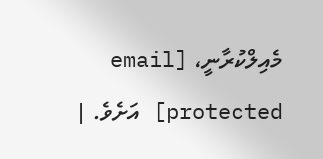މެއިލްކުރާނީ، [email protected] އަށެވެ. |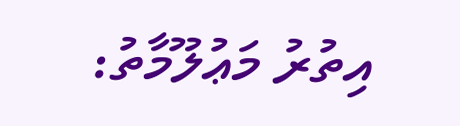އިތުރު މަޢުލޫމާތު: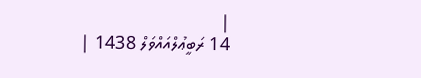|
14 ރަބީޢުލްއައްވަލް 1438 |